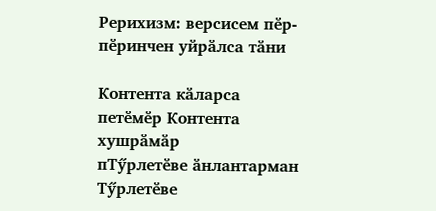Рерихизм: версисем пӗр-пӗринчен уйрӑлса тӑни

Контента кӑларса петӗмӗр Контента хушрӑмӑр
пТӳрлетӗве ӑнлантарман
Тӳрлетӗве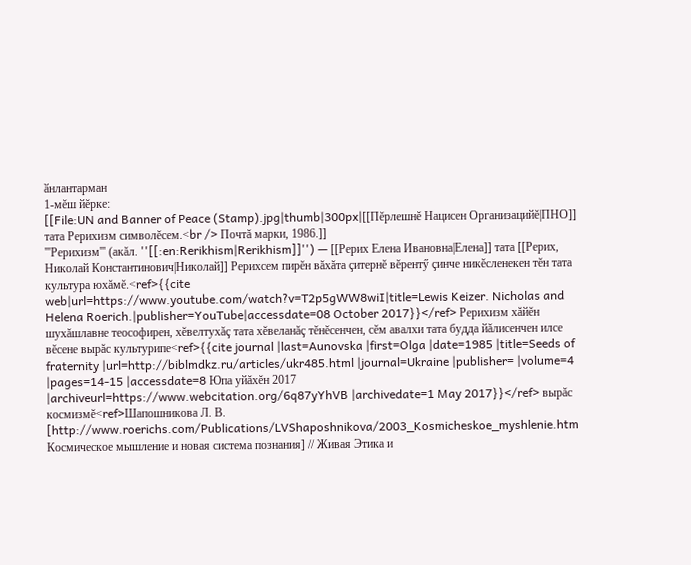ӑнлантарман
1-мĕш йĕрке:
[[File:UN and Banner of Peace (Stamp).jpg|thumb|300px|[[Пĕрлешнĕ Нацисен Организацийĕ|ПНО]] тата Рерихизм символĕсем.<br /> Почтă марки, 1986.]]
'''Рерихизм''' (акăл. ''[[:en:Rerikhism|Rerikhism]]'') — [[Рерих Елена Ивановна|Елена]] тата [[Рерих, Николай Константинович|Николай]] Рерихсем пирĕн вăхăта çитернĕ вĕрентӳ çинче никĕсленекен тĕн тата культура юхăмĕ.<ref>{{cite web|url=https://www.youtube.com/watch?v=T2p5gWW8wiI|title=Lewis Keizer. Nicholas and Helena Roerich.|publisher=YouTube|accessdate=08 October 2017}}</ref> Рерихизм хăйĕн шухăшлавне теософирен, хĕвелтухăç тата хĕвеланăç тĕнĕсенчен, сĕм авалхи тата будда йăлисенчен илсе вĕсене вырăс культурипе<ref>{{cite journal |last=Aunovska |first=Olga |date=1985 |title=Seeds of fraternity |url=http://biblmdkz.ru/articles/ukr485.html |journal=Ukraine |publisher= |volume=4 |pages=14-15 |accessdate=8 Юпа уйăхĕн 2017 |archiveurl=https://www.webcitation.org/6q87yYhVB |archivedate=1 May 2017}}</ref> вырăс космизмĕ<ref>Шапошникова Л. В. [http://www.roerichs.com/Publications/LVShaposhnikova/2003_Kosmicheskoe_myshlenie.htm Космическое мышление и новая система познания] // Живая Этика и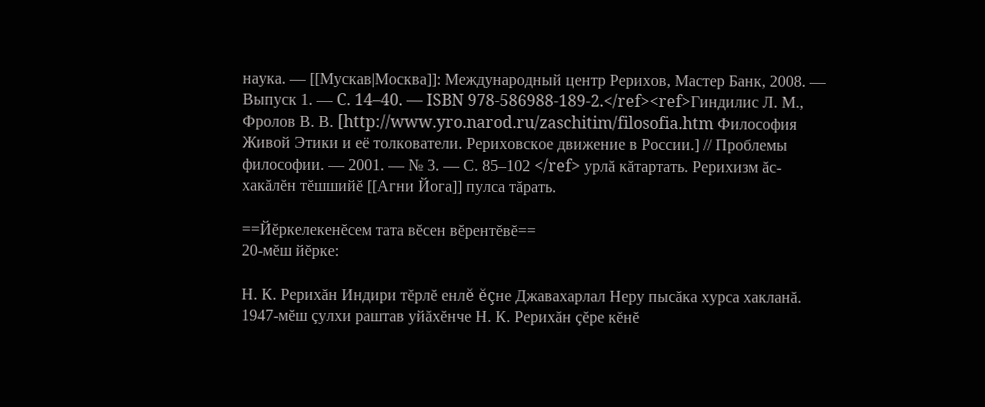наука. — [[Мускав|Москва]]: Международный центр Рерихов, Мастер Банк, 2008. — Выпуск 1. — C. 14–40. — ISBN 978-586988-189-2.</ref><ref>Гиндилис Л. М., Фролов В. В. [http://www.yro.narod.ru/zaschitim/filosofia.htm Философия Живой Этики и её толкователи. Рериховское движение в России.] // Проблемы философии. — 2001. — № 3. — С. 85–102 </ref> урлă кăтартать. Рерихизм ăс-хакăлĕн тĕшшийĕ [[Агни Йога]] пулса тăрать.

==Йĕркелекенĕсем тата вĕсен вĕрентĕвĕ==
20-мĕш йĕрке:

Н. К. Рерихăн Индири тĕрлĕ енлĕ ĕçне Джавахарлал Неру пысăка хурса хакланă. 1947-мĕш çулхи раштав уйăхĕнче Н. К. Рерихăн çĕре кĕнĕ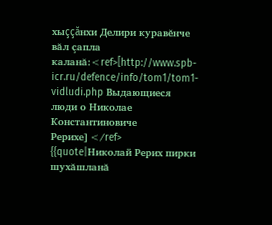хыççăнхи Делири куравĕнче вăл çапла каланă:<ref>[http://www.spb-icr.ru/defence/info/tom1/tom1-vidludi.php Выдающиеся люди о Николае Константиновиче Рерихе]</ref>
{{quote|Николай Рерих пирки шухăшланă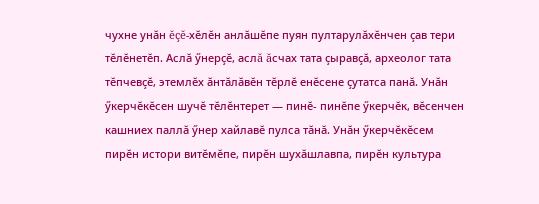чухне унăн ĕçĕ-хĕлĕн анлăшĕпе пуян пултарулăхĕнчен çав тери тĕлĕнетĕп. Аслă ӳнерçĕ, аслă ăсчах тата çыравçă, археолог тата тĕпчевçĕ, этемлĕх ăнтăлăвĕн тĕрлĕ енĕсене çутатса панă. Унăн ӳкерчĕкĕсен шучĕ тĕлĕнтерет — пинĕ- пинĕпе ӳкерчĕк, вĕсенчен кашниех паллă ӳнер хайлавĕ пулса тăнă. Унăн ӳкерчĕкĕсем пирĕн истори витĕмĕпе, пирĕн шухăшлавпа, пирĕн культура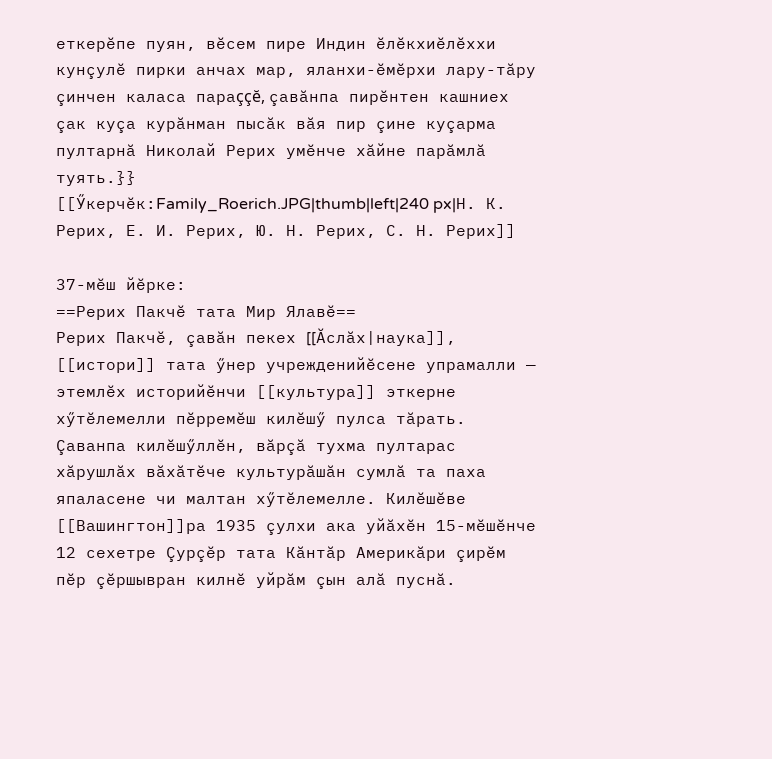еткерĕпе пуян, вĕсем пире Индин ĕлĕкхиĕлĕххи кунçулĕ пирки анчах мар, яланхи-ĕмĕрхи лару-тăру çинчен каласа параççĕ, çавăнпа пирĕнтен кашниех çак куçа курăнман пысăк вăя пир çине куçарма пултарнă Николай Рерих умĕнче хăйне парăмлă туять.}}
[[Ӳкерчĕк:Family_Roerich.JPG|thumb|left|240 px|Н. К. Рерих, Е. И. Рерих, Ю. Н. Рерих, С. Н. Рерих]]

37-мĕш йĕрке:
==Рерих Пакчĕ тата Мир Ялавĕ==
Рерих Пакчĕ, çавăн пекех [[Ăслăх|наука]], [[истори]] тата ӳнер учрежденийĕсене упрамалли — этемлĕх историйĕнчи [[культура]] эткерне хӳтĕлемелли пĕрремĕш килĕшӳ пулса тăрать. Çаванпа килĕшӳллĕн, вăрçă тухма пултарас хăрушлăх вăхăтĕче культурăшăн сумлă та паха япаласене чи малтан хӳтĕлемелле. Килĕшĕве [[Вашингтон]]ра 1935 çулхи ака уйăхĕн 15-мĕшĕнче 12 сехетре Çурçĕр тата Кăнтăр Америкăри çирĕм пĕр çĕршывран килнĕ уйрăм çын алă пуснă.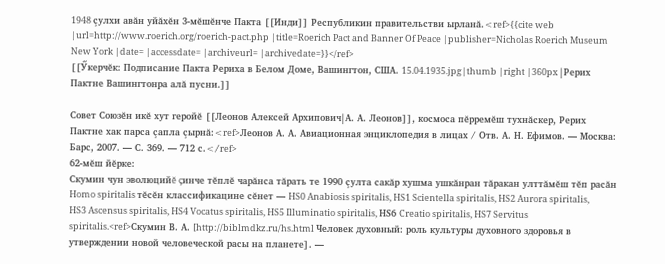1948 çулхи авăн уйăхĕн 3-мĕшĕнче Пакта [[Инди]] Республикин правительстви ырланă.<ref>{{cite web |url=http://www.roerich.org/roerich-pact.php |title=Roerich Pact and Banner Of Peace |publisher=Nicholas Roerich Museum New York |date= |accessdate= |archiveurl= |archivedate=}}</ref>
[[Ӳкерчĕк: Подписание Пакта Рериха в Белом Доме, Вашингтон, США. 15.04.1935.jpg|thumb |right |360px |Рерих Пактне Вашингтонра алă пусни.]]

Совет Союзĕн икĕ хут геройĕ [[Леонов Алексей Архипович|А. А. Леонов]], космоса пĕрремĕш тухнăскер, Рерих Пактне хак парса çапла çырнă:<ref>Леонов А. А. Авиационная энциклопедия в лицах / Отв. А. Н. Ефимов. — Москва: Барс, 2007. — С. 369. — 712 с.</ref>
62-мĕш йĕрке:
Скумин чун эволюцийĕ çинче тĕплĕ чарăнса тăрать те 1990 çулта сакăр хушма ушкăнран тăракан улттăмĕш тĕп расăн Homo spiritalis тĕсĕн классификацине сĕнет — HS0 Anabiosis spiritalis, HS1 Scientella spiritalis, HS2 Aurora spiritalis, HS3 Ascensus spiritalis, HS4 Vocatus spiritalis, HS5 Illuminatio spiritalis, НS6 Creatio spiritalis, HS7 Servitus spiritalis.<ref>Скумин В. А. [http://biblmdkz.ru/hs.html Человек духовный: роль культуры духовного здоровья в утверждении новой человеческой расы на планете]. —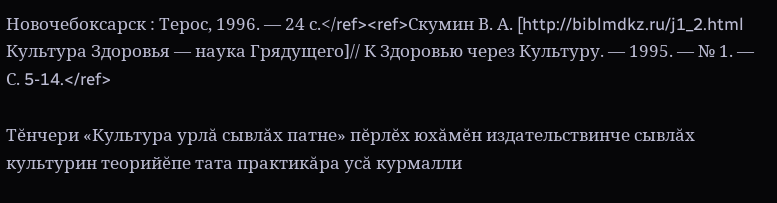Новочебоксарск : Терос, 1996. — 24 с.</ref><ref>Скумин В. А. [http://biblmdkz.ru/j1_2.html Культура Здоровья — наука Грядущего]// К Здоровью через Культуру. — 1995. — № 1. — С. 5-14.</ref>

Тĕнчери «Культура урлă сывлăх патне» пĕрлĕх юхăмĕн издательствинче сывлăх культурин теорийĕпе тата практикăра усă курмалли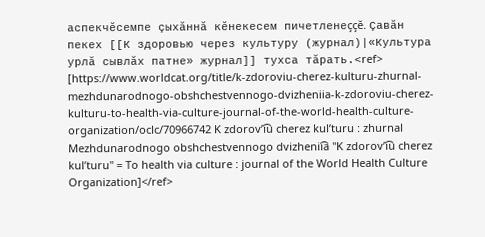аспекчĕсемпе çыхăннă кĕнекесем пичетленеççĕ. Çавăн пекех [[К здоровью через культуру (журнал)|«Культура урлă сывлăх патне» журнал]] тухса тăрать.<ref> [https://www.worldcat.org/title/k-zdoroviu-cherez-kulturu-zhurnal-mezhdunarodnogo-obshchestvennogo-dvizheniia-k-zdoroviu-cherez-kulturu-to-health-via-culture-journal-of-the-world-health-culture-organization/oclc/70966742 K zdorovʹi︠u︡ cherez kulʹturu : zhurnal Mezhdunarodnogo obshchestvennogo dvizhenii︠a︡ "K zdorovʹi︠u︡ cherez kulʹturu" = To health via culture : journal of the World Health Culture Organization]</ref>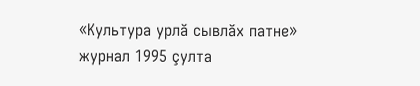«Культура урлă сывлăх патне» журнал 1995 çулта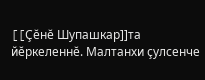[[Çĕнĕ Шупашкар]]та йĕркеленнĕ. Малтанхи çулсенче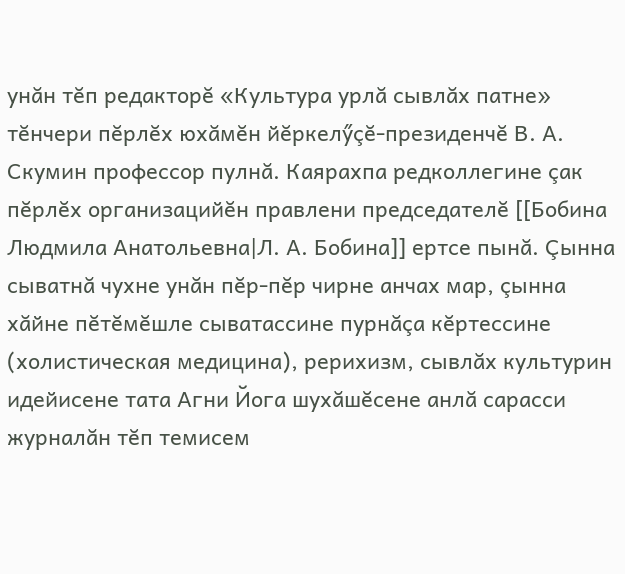унăн тĕп редакторĕ «Культура урлă сывлăх патне» тĕнчери пĕрлĕх юхăмĕн йĕркелӳçĕ-президенчĕ В. А. Скумин профессор пулнă. Каярахпа редколлегине çак пĕрлĕх организацийĕн правлени председателĕ [[Бобина Людмила Анатольевна|Л. А. Бобина]] ертсе пынă. Çынна сыватнă чухне унăн пĕр-пĕр чирне анчах мар, çынна хăйне пĕтĕмĕшле сыватассине пурнăçа кĕртессине (холистическая медицина), рерихизм, сывлăх культурин идейисене тата Агни Йога шухăшĕсене анлă сарасси журналăн тĕп темисем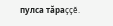пулса тăраççĕ.